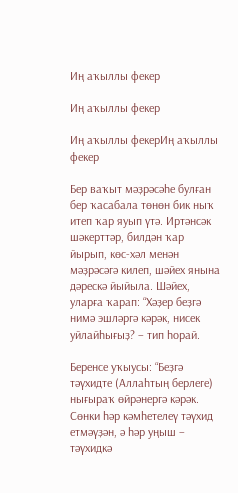Иң аҡыллы фекер

Иң аҡыллы фекер

Иң аҡыллы фекерИң аҡыллы фекер

Бер ваҡыт мәҙрәсәһе булған бер ҡасабала төнөн бик ныҡ итеп ҡар яуып үтә. Иртәнсәк шәкерттәр, билдән ҡар йырып, көс-хәл менән мәҙрәсәгә килеп, шәйех янына дәрескә йыйыла. Шәйех, уларға ҡарап: “Хәҙер беҙгә нимә эшләргә кәрәк, нисек уйлайһығыҙ? − тип һорай.

Беренсе уҡыусы: “Беҙгә тәүхидте (Аллаһтың берлеге) нығыраҡ өйрәнергә кәрәк. Сөнки һәр кәмһетелеү тәүхид етмәүҙән, ә һәр уңыш − тәүхидкә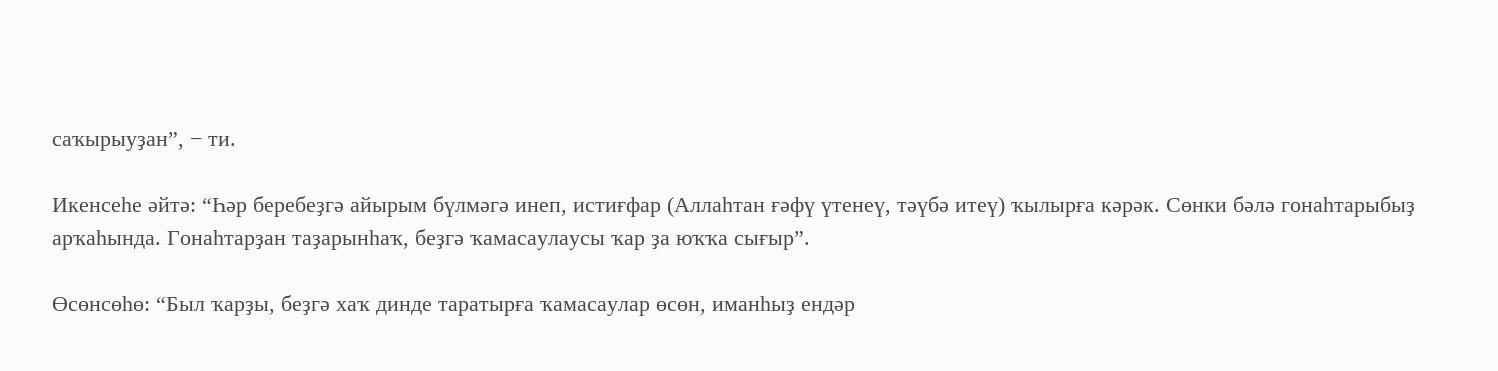саҡырыуҙан”, − ти.

Икенсеһе әйтә: “Һәр беребеҙгә айырым бүлмәгә инеп, истиғфар (Аллаһтан ғәфү үтенеү, тәүбә итеү) ҡылырға кәрәк. Сөнки бәлә гонаһтарыбыҙ арҡаһында. Гонаһтарҙан таҙарынһаҡ, беҙгә ҡамасаулаусы ҡар ҙа юҡҡа сығыр”.

Өсөнсөһө: “Был ҡарҙы, беҙгә хаҡ динде таратырға ҡамасаулар өсөн, иманһыҙ ендәр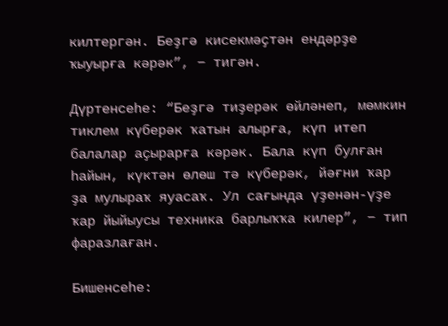килтергән. Беҙгә кисекмәҫтән ендәрҙе ҡыуырға кәрәк”, − тигән.

Дүртенсеһе: “Беҙгә тиҙерәк өйләнеп, мөмкин тиклем күберәк ҡатын алырға, күп итеп балалар аҫырарға кәрәк. Бала күп булған һайын, күктән өлөш тә күберәк, йәғни ҡар ҙа мулыраҡ яуасаҡ. Ул сағында үҙенән-үҙе ҡар йыйыусы техника барлыҡҡа килер”, − тип фаразлаған.

Бишенсеһе: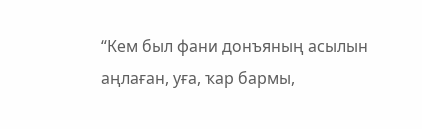“Кем был фани донъяның асылын аңлаған, уға, ҡар бармы,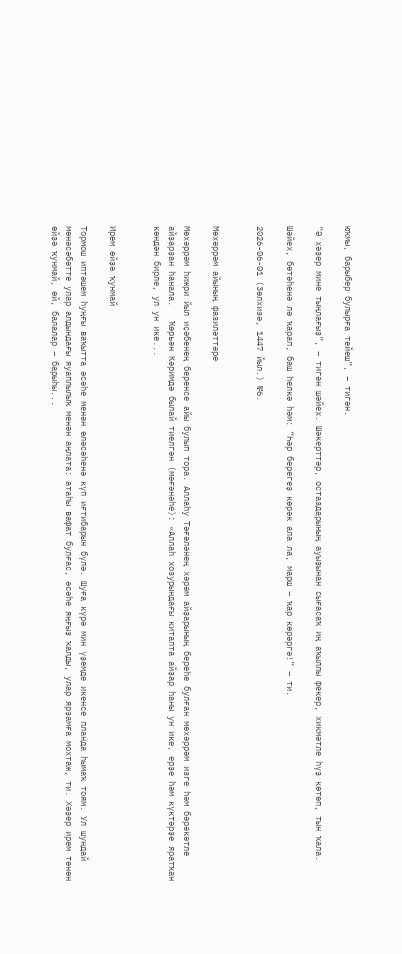юҡмы, барыбер булырға тейеш”, − тигән.

“Ә хәҙер мине тыңлағыҙ”, − тигән шәйех. Шәкерттәр, остаздарының ауыҙынан сығасаҡ иң аҡыллы фекер, хикмәтле һүҙ көтөп, тын ҡала.

Шәйех, бөтәһенә лә ҡарап, баш һелкә һәм: “Һәр берегеҙ көрәк ала ла, марш − ҡар көрәргә!” − ти.

2026-06-01 (Зөлхизә, 1447 йыл.) №6.


Мөхәррәм айының фазиләттәре

Мөхәррәм һижри йыл иҫәбенең беренсе айы булып тора. Аллаһу Тәғәләнең хәрәм айҙарының береһе булған мөхәррәм изге һәм бәрәкәтле айҙарҙан һанала.   Ҡөрьән Кәримдә былай тиелгән (мәғәнәһе): «Аллаһ хозурындағы китапта айҙар һаны ун ике, ерҙе һәм күктәрҙе яратҡан көндән бирле, ул ун ике...


Ирем өйҙә ҡунмай

Тормош иптәшем һуңғы ваҡытта әсәһе менән өләсәһенә күп иғтибарын бүлә. Шуға күрә мин үҙемде икенсе планда һымаҡ тоям. Ул шундай мөнәсәбәтте улар алдындағы яуаплылыҡ менән аңлата: атаһы вафат булғас, әсәһе яңғыҙ ҡалды, улар ярҙамға мохтаж, ти. Хәҙер ирем төнөн өйҙә ҡунмай, өй, балалар – барыһы...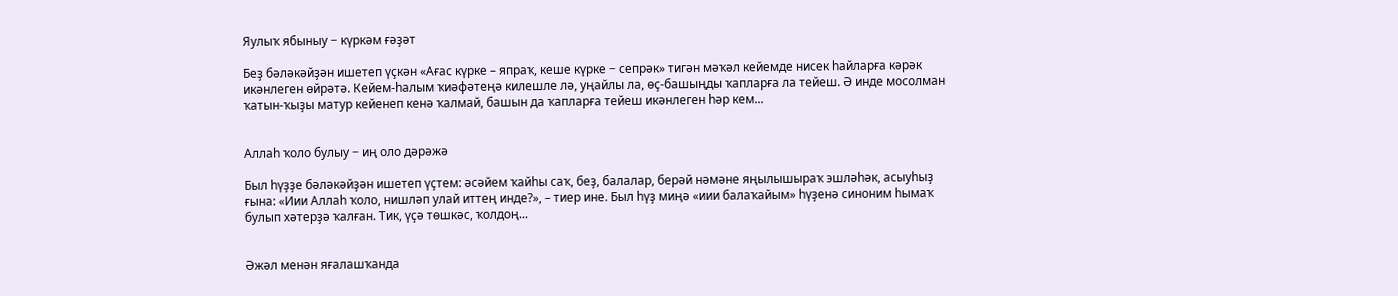Яулыҡ ябыныу − күркәм ғәҙәт

Беҙ бәләкәйҙән ишетеп үҫкән «Ағас күрке – япраҡ, кеше күрке − сепрәк» тигән мәҡәл кейемде нисек һайларға кәрәк икәнлеген өйрәтә. Кейем-һалым ҡиәфәтеңә килешле лә, уңайлы ла, өҫ-башыңды ҡапларға ла тейеш. Ә инде мосолман ҡатын-ҡыҙы матур кейенеп кенә ҡалмай, башын да ҡапларға тейеш икәнлеген һәр кем...


Аллаһ ҡоло булыу − иң оло дәрәжә

Был һүҙҙе бәләкәйҙән ишетеп үҫтем: әсәйем ҡайһы саҡ, беҙ, балалар, берәй нәмәне яңылышыраҡ эшләһәк, асыуһыҙ ғына: «Иии Аллаһ ҡоло, нишләп улай иттең инде?», – тиер ине. Был һүҙ миңә «иии балаҡайым» һүҙенә синоним һымаҡ булып хәтерҙә ҡалған. Тик, үҫә төшкәс, ҡолдоң...


Әжәл менән яғалашҡанда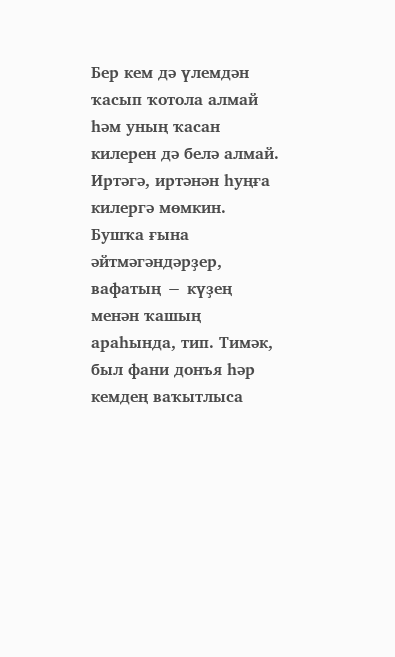Бер кем дә үлемдән ҡасып ҡотола алмай һәм уның ҡасан килерен дә белә алмай. Иртәгә, иртәнән һуңға килергә мөмкин. Бушҡа ғына әйтмәгәндәрҙер, вафатың − күҙең менән ҡашың араһында, тип. Тимәк, был фани донъя һәр кемдең ваҡытлыса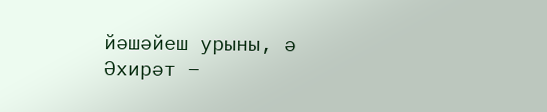йәшәйеш урыны, ә Әхирәт –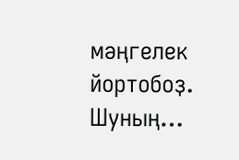мәңгелек йортобоҙ.   Шуның...